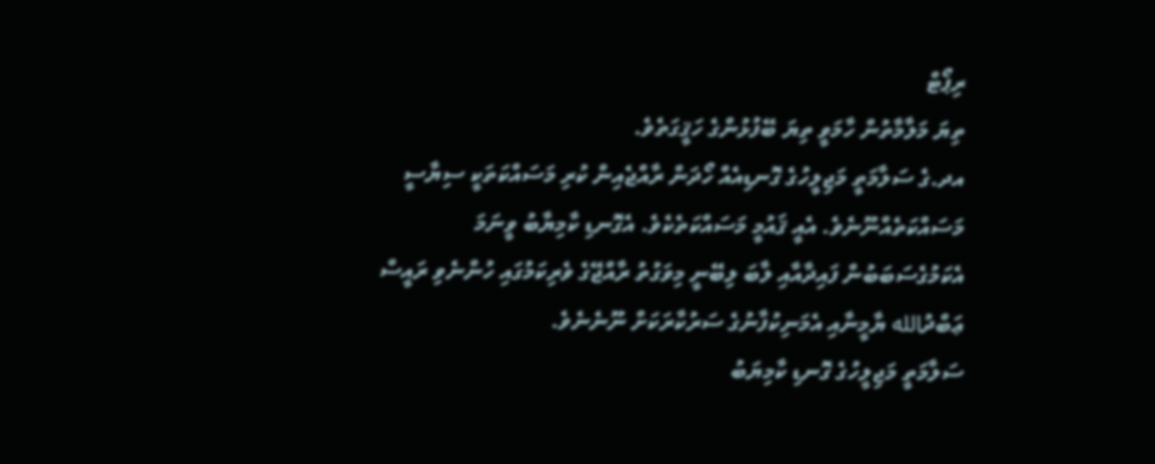ރިޕޯޓް
ތިޔަ މަލާމާތުން ހާމަވީ ތިޔަ ބޭފުޅުންގެ ހަޤީގަތެވެ.
އދ.ގެ ސަލާމަތީ މަޖިލީހުގެ ގޮނޑިއެއް ހޯދަން ރާއްޖެއިން ކުރި މަސައްކަތަކީ ސިޔާސީ މަސައްކަތެއްނޫނެވެ. އެއީ ޤައުމީ މަސައްކަތެކެވެ. އެގޮނޑި ކާމިޔާބު ވީނަމަ އެކަމުގެސަބަބުން ފައިދާއާއި ލާބަ ލިބޭނީ މިވަގުތު ރާއްޖޭގެ ވެރިކަމުގައި ހުންނެވި ރައީސް ޢަބްދުالله ޔާމީނާއި އެމަނިކުފާނުގެ ސަރުކާރަކަށް ނޫނެނެވެ.
ސަލާމަތީ މަޖިލީހުގެ ގޮނޑި ކާމިޔަބު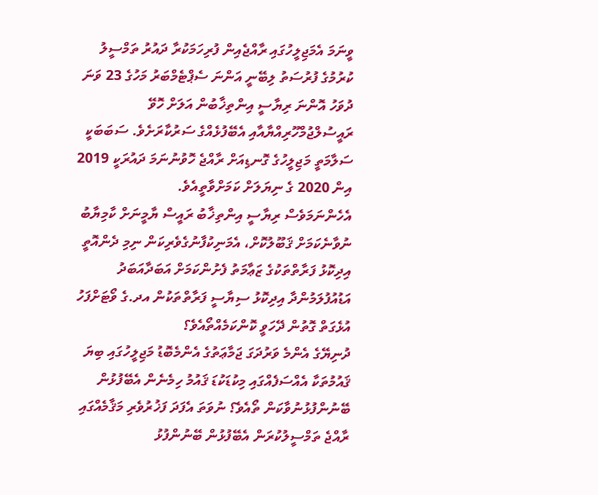ވީނަމަ އެމަޖިލީހުގައި ރާއްޖެއިން ފުރިހަމަކުރާ ދައުރު ތަމްސީލު ކުރުމުގެ ފުރުސަތު ލިބޭނީ އަންނަ ސެޕްޓެމްބަރު މަހުގެ 23 ވަނަ ދުވަހު އޮންނަ ރިޔާސީ އިންތިޚާބުން އަލަށް ހޮވޭ ރައީސުލްޖުމްހޫރިއްޔާއާއި އެބޭފުޅެއްގެ ސަރުކާރަށެވެ. ސަބަބަކީ ސަލާމަތީ މަޖިލީހުގެ ގޮނޑިއަށް ރާއްޖެ ހޮވުނުނަމަ ދައުރަކީ 2019 އިން 2020 ގެ ނިޔަލަށް ކަމަށްވާތީއެވެ.
އެހެންނަމަވެސް ރިޔާސީ އިންތިޚާބު ރައީސް ޔާމީނަށް ކާމިޔާބު ނުވާނެކަމަށް ޤަބޫލުކޮށް، އެމަނިކުފާނުގެވެރިކަން ނިމި ދެންއޮތީ އިދިކޮޅު ފަރާތްތަކުގެ ޒަޢާމަތު ފެށުންކަމަށް އަބަދާއަބަދު އަޑުއުފުލަމުންދާ އިދިކޮޅު ސިޔާސީ ފަރާތްތަކުން އދ.ގެ ވޯޓަށްފަހު އުޅެގަތް ގޮތުން ދޭހަވީ ކޮންކަމެއްތޯއެވެ؟
ދުނިޔޭގެ އެންމެ ވަރުދަގަ ޖަމާޢަތުގެ އެންމެބޮޑު މަޖިލީހުގައި ބިޔަ ޤައުމުތަކާ އެއްސަފެއްގައި މިކުޑަކުޑަ ޤައުމު ހިމެނެން އެބޭފުޅުން ބޭނުންފުޅުނުވާކަން ތޯއެވެ؟ ނުވަތަ އެފަދަ ފަޚުރުވެރި މަޤާމެއްގައި ރާއްޖެ ތަމްސީލުކުރަން އެބޭފުޅުން ބޭނުންފުޅު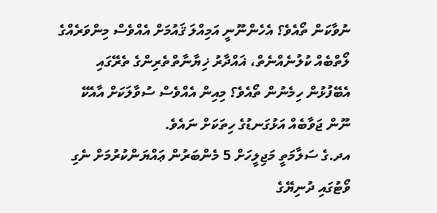ނުވާކަން ތޯއެވެ؟ އެހެންނޫނީ އަމިއްލަ ޤައުމަށް އެއްވެސް މިންވަރެއްގެ ލޯތްބެއް ކުލުނެއްނެތް، ޣައްދާރު ޚިޔާނާތްތެރިންގެ ތެރޭގައި އެބޭފުޅުން ހިމެނުން ތޯއެވެ؟ މިއިން އެއްވެސް ސުވާލަކަށް އާއެކޭ ނޫން ޖަވާބެއް އަޅުގަނޑުގެ ހިތަކަށް ނައެވެ.
އދ.ގެ ސަލާމަތީ މަޖިލީހަށް 5 މެންބަރުން ޢައްޔަންކުރުމަށް ނެގި ވޯޓުގައި ދުނިޔޭގެ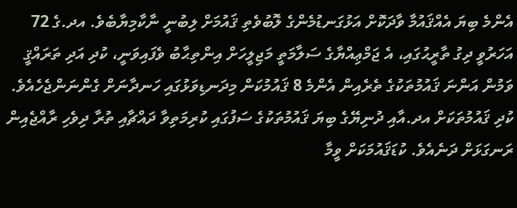އެންމެ ބިޔަ އެއްޤައުމާ ވާދަކޮށް އަޅުގަނޑުމެންގެ ލޮބުވެތި ޤައުމަށް ލިބުނީ ނާކާމިޔާބެވެ. އދ.ގެ 72 އަހަރުވީ ދިގު ތާރީޙުގައި، އެ ޖަމްޢިއްޔާގެ ސަލާމަތީ މަޖިލީހަށް އިންތިޙާބު ވެފައިވަނީ، ކުދި އަދި ތަރައްޤީ ވަމުން އަންނަ ޤައުމުތަކުގެ ތެރެއިން އެންމެ 8 ޤައުމުކަން މިދަނޑިވަޅުގައި ހަނދާނަށް ގެންނަންޖެހެއެވެ. ކުދި ޤައުމުތަކަށް އދ.އާއި ދުނިޔޭގެ ބިޔަ ޤައުމުތަކުގެ ސަފުގައި ކުރިމަތިވާ ދައްޗާއި ތުރާ ދިވެހި ރާއްޖެއިން ރަނގަޅަށް ދަނެއެވެ. ކުޑަޤައުމަކަށް ވީމާ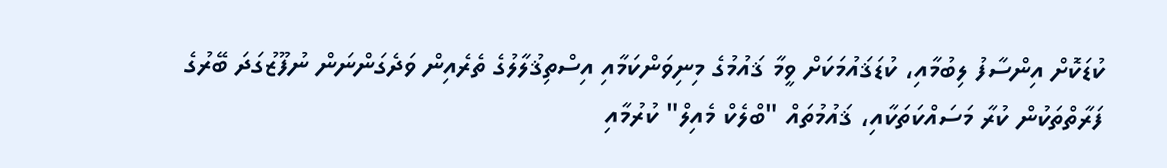ކުޑަކޮށް އިންސާފު ލިބުމާއި، ކުޑަޤައުމަކަށް ވީމާ ޤައުމުގެ މިނިވަންކަމާއި އިސްތިޤުލާލުގެ ތެރެއިން ވަދެގަންނަން ނުފޫޒުގަދަ ބޭރުގެ ފަރާތްތަކުން ކުރާ މަސައްކަތަކާއި، ޤައުމުތައް "ބްލެކް މެއިލް" ކުރުމާއި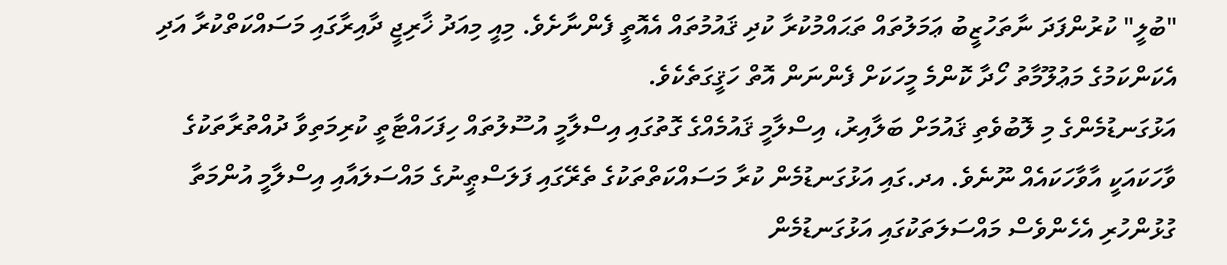"ބުލީ" ކުރުންފަދަ ނާތަހުޒީބު ޢަމަލުތައް ތަޙައްމުކުރާ ކުދި ޤައުމުތައް އެއޮތީ ފެންނާށެވެ. މިއީ މިއަދު ޚާރިޖީ ދާއިރާގައި މަސައްކަތްކުރާ އަދި އެކަންކަމުގެ މަޢުލޫމާތު ހޯދާ ކޮންމެ މީހަކަށް ފެންނަން އޮތް ހަޤީގަތެކެވެ.
އަޅުގަނޑުމެންގެ މި ލޮބުވެތި ޤައުމަށް ބަލާއިރު، އިސްލާމީ ޤައުމެއްގެ ގޮތުގައި އިސްލާމީ އުސޫލުތައް ހިފަހައްޓާތީ ކުރިމަތިވާ ދުއްތުރާތަކުގެ ވާހަކައަކީ އާވާހަކައެއް ނޫނެވެ. އދ.ގައި އަޅުގަނޑުމެން ކުރާ މަސައްކަތްތަކުގެ ތެރޭގައި ފަލަސްޠީނުގެ މައްސަލައާއި އިސްލާމީ އުންމަތާ ގުޅުންހުރި އެހެންވެސް މައްސަލަތަކުގައި އަޅުގަނޑުމެން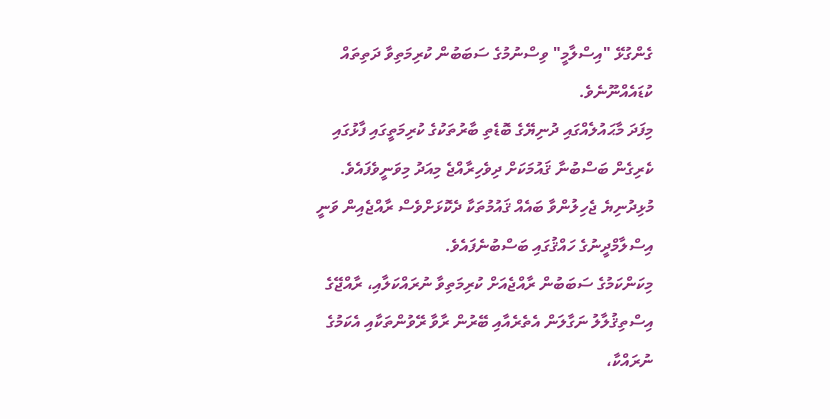ގެންގުޅޭ "އިސްލާމީ" ވިސްނުމުގެ ސަބަބުން ކުރިމަތިވާ ދަތިތައް ކުޑައެއްނޫނެވެ.
މިފަދަ މާޙައުލެއްގައި ދުނިޔޭގެ ބޮޑެތި ބާރުތަކުގެ ކުރިމަތީގައި ފާޅުގައި ކެރިގެން ބަސްބުނާ ޤައުމަކަށް ދިވެހިރާއްޖެ މިއަދު މިވަނީވެފައެވެ. މުޅިދުނިޔެ ޖެހިލުންވާ ބައެއް ޤައުމުތަކާ ދެކޮޅަށްވެސް ރާއްޖެއިން ވަނީ އިސްލާމްދީނުގެ ހައްޤުގައި ބަސްބުނެފައެވެ.
މިކަންކަމުގެ ސަބަބުން ރާއްޖެއަށް ކުރިމަތިވާ ނުރައްކަލާއި، ރާއްޖޭގެ އިސްތިޤުލާލު ނަގާލަން އެތެރެއާއި ބޭރުން ރާވާ ރޭވުންތަކާއި އެކަމުގެ ނުރައްކާ،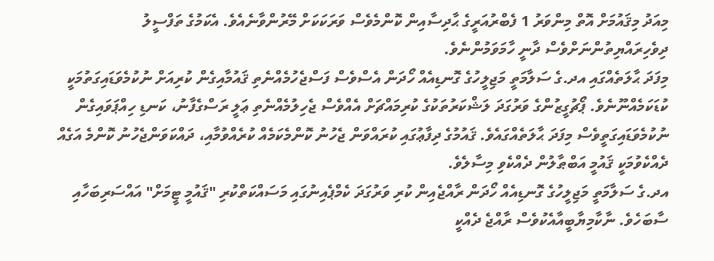މިއަދު މިޤައުމަށް އޮތް މިންވަރު 1 ފެބްރުއަރީގެ ޙާދިސާއިން ކޮންމެވެސް ވަރަކަކަށް މޭރުންވާނެއެވެ. އެކަމުގެ ތަފްސީލު ދިވެހިރައްޔިތުންނަށްވެސް ދާނީ ހާމަވަމުންނެވެ.
މިފަދަ ޙާލަތެއްގައި އދ.ގެ ސަލާމަތީ މަޖިލީހުގެ ގޮނޑިއެއް ހޯދަން އެސްވެސް ފަސްޖެހުމެއްނެތި ޤައުމާއިގެން ކުރިއަށް ނުކުމެވަޑައިގަތުމަކީ ކުޑަކަމެއްނޫނެވެ. ޕޯޗުގީޒުންގެ ވަރުގަދަ ލަޝްކަރުތަކުގެ ކުރިމައްޗަށް އެއްވެސް ޖެހިލުމެއްނެތި ޢަލީ ރަސްގެފާނު، ކަނޑި ހިއްޕަވައިގެން ނުކުމެވަޑައިގަތީވެސް މިފަދަ ޙާލަތެއްގައެވެ. ޤައުމުގެ ދިފާޢުގައި ކުރައްވަން ޖެހުނު ކޮންމެކަމެއް ކުރެއްވުމާއި، ދައްކަވަންޖެހުނު ކޮންމެ އަގެއް ދެއްކެވުމަކީ ޤައުމީ އަބްޠާލުން ދެއްކެވި މިސާލެވެ.
އދ.ގެ ސަލާމަތީ މަޖިލީހުގެ ގޮނޑިއެއް ހޯދަން ރާއްޖެއިން ކުރި ވަރުގަދަ ކެމްޕެއިނުގައި މަސައްކަތްކުރި "ޤައުމީ ޓީމަށް" އައްސަރިބަހާއި ސާބަހެވެ. ނާކާމިޔާބީއާއެކުވެސް ރާއްޖެ ދެއްކީ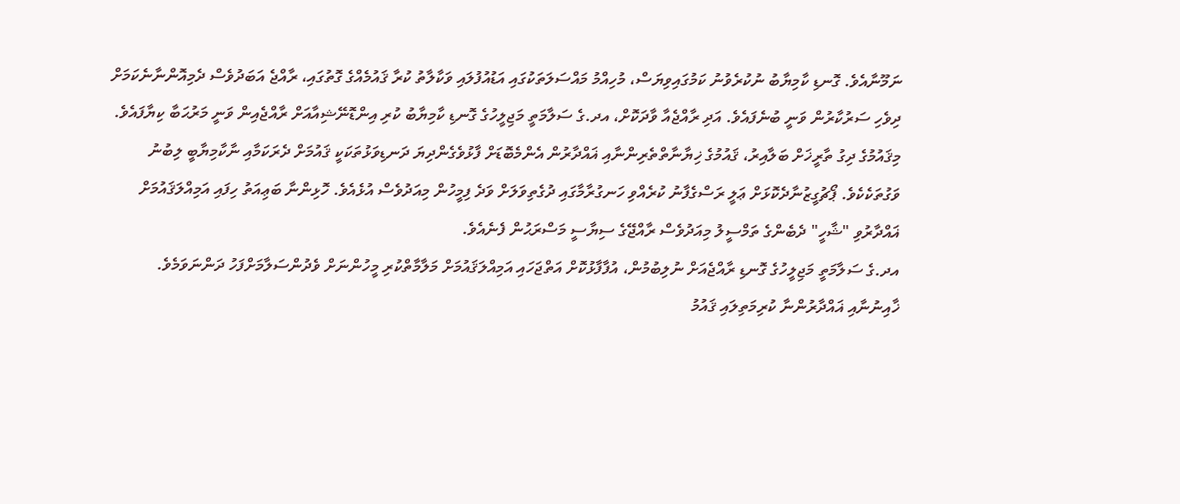ނަމޫނާއެވެ. ގޮނޑި ކާމިޔާބު ނުކުރެވުނު ކަމުގައިވިޔަސް، މުހިއްމު މައްސަލަތަކުގައި އަޑުއުފުލައި ވަކާލާތު ކުރާ ޤައުމެއްގެ ގޮތުގައި، ރާއްޖެ އަބަދުވެސް ދެމިއޮންނާނެކަމަށް ދިވެހި ސަރުކާރުން ވަނީ ބުނެފައެވެ. އަދި ރާއްޖެއާ ވާދަކޮށް، އދ.ގެ ސަލާމަތީ މަޖިލީހުގެ ގޮނޑި ކާމިޔާބު ކުރި އިންޑޮނޭޝިއާއަށް ރާއްޖެއިން ވަނީ މަރުޙަބާ ކިޔާފައެވެ.
މިޤައުމުގެ ދިގު ތާރީޚަށް ބަލާއިރު، ޤައުމުގެ ޚިޔާނާތްތެރިންނާއި ޣައްދާރުން އެންމެބޮޑަށް ފާޅުވެގެންދިޔަ ދަނޑިވަޅުތަކަކީ ޤައުމަށް ދެރަކަމާއި ނާކާމިޔާބީ ލިބުނު ވަގުތަކެކެވެ. ޕޯޗުގީޒުނާދެކޮޅަށް ޢަލީ ރަސްގެފާނު ކުރެއްވި ހަނގުރާމާގައި ދުގެތިވަލަށް ވަދެ ފިމީހުން މިއަދުވެސް އުޅެއެވެ. ހޮޅިންނާ ބަޢިއަތު ހިފައި އަމިއްލަޤައުމަށް ޣައްދާރުވި "ޝާހީ" ދެބެންގެ ތަމްސީލު މިއަދުވެސް ރާއްޖޭގެ ސިޔާސީ މަސްރަޙުން ފެނެއެވެ.
އދ.ގެ ސަލާމަތީ މަޖިލީހުގެ ގޮނޑި ރާއްޖެއަށް ނުލިބުމުން، އުފާފާޅުކޮށް އަތްޖަހައި އަމިއްލަޤައުމަށް މަލާމާތްކުރި މީހުންނަށް ވެދުންސަލާމަށްފަހު ދަންނަވަމެވެ. ޚާއިނުނާއި ޣައްދާރުންނާ ކުރިމަތިލައި ޤައުމު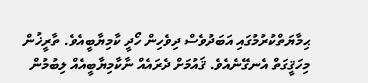ޙިމާޔަތްކުރުމުގައި އަބަދުވެސް ދިވެހިން ހޯދީ ކާމިޔާބީއެވެ. ތާރީޚުން މިހަޤީގަތް އެނގޭނެއެވެ. ޤައުމަށް ދެރައެއް ނާކާމިޔާބީއެއް ލިބުމުން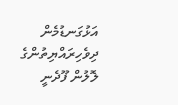އަޅުގަނޑުމެން ދިވެހިރައްޔިތުންގެ ލޮލުން ފޫދެނީ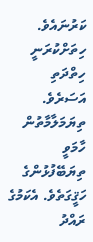ކަރުނައެވެ. ހިތަށްކުރަނީ ހިތްދަތި އަސަރެވެ. ތިޔަމަލާމާތުން ހާމަވީ ތިޔަބޭފުޅުންގެ ހަޤީގަތެވެ. އެކަމުގެ ރައްދު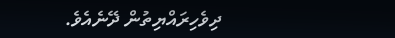ދިވެހިރައްޔިތުން ދޭނެއެވެ.